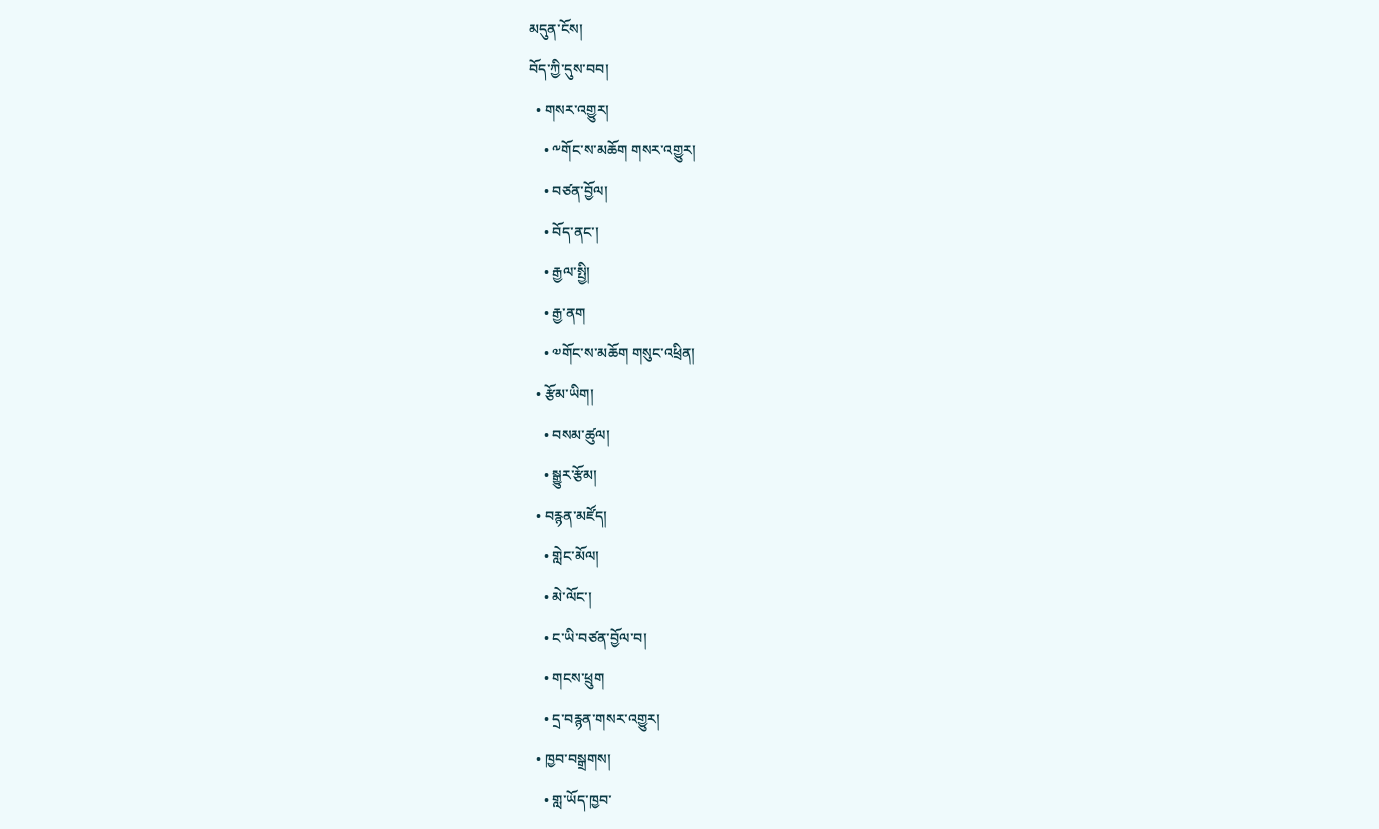མདུན་ངོས།
བོད་ཀྱི་དུས་བབ།
  • གསར་འགྱུར།
    • ༸གོང་ས་མཆོག གསར་འགྱུར།
    • བཙན་བྱོལ།
    • བོད་ནང་།
    • རྒྱལ་སྤྱི།
    • རྒྱ་ནག
    • ༧གོང་ས་མཆོག གསུང་འཕྲིན།
  • རྩོམ་ཡིག།
    • བསམ་ཚུལ།
    • སྒྱུར་རྩོམ།
  • བརྙན་མཛོད།
    • གླེང་མོལ།
    • མེ་ལོང་།
    • ང་ཡི་བཙན་བྱོལ་བ།
    • གངས་ཕྲུག
    • དྲ་བརྙན་གསར་འགྱུར།
  • ཁྱབ་བསྒྲགས།
    • གླ་ཡོད་ཁྱབ་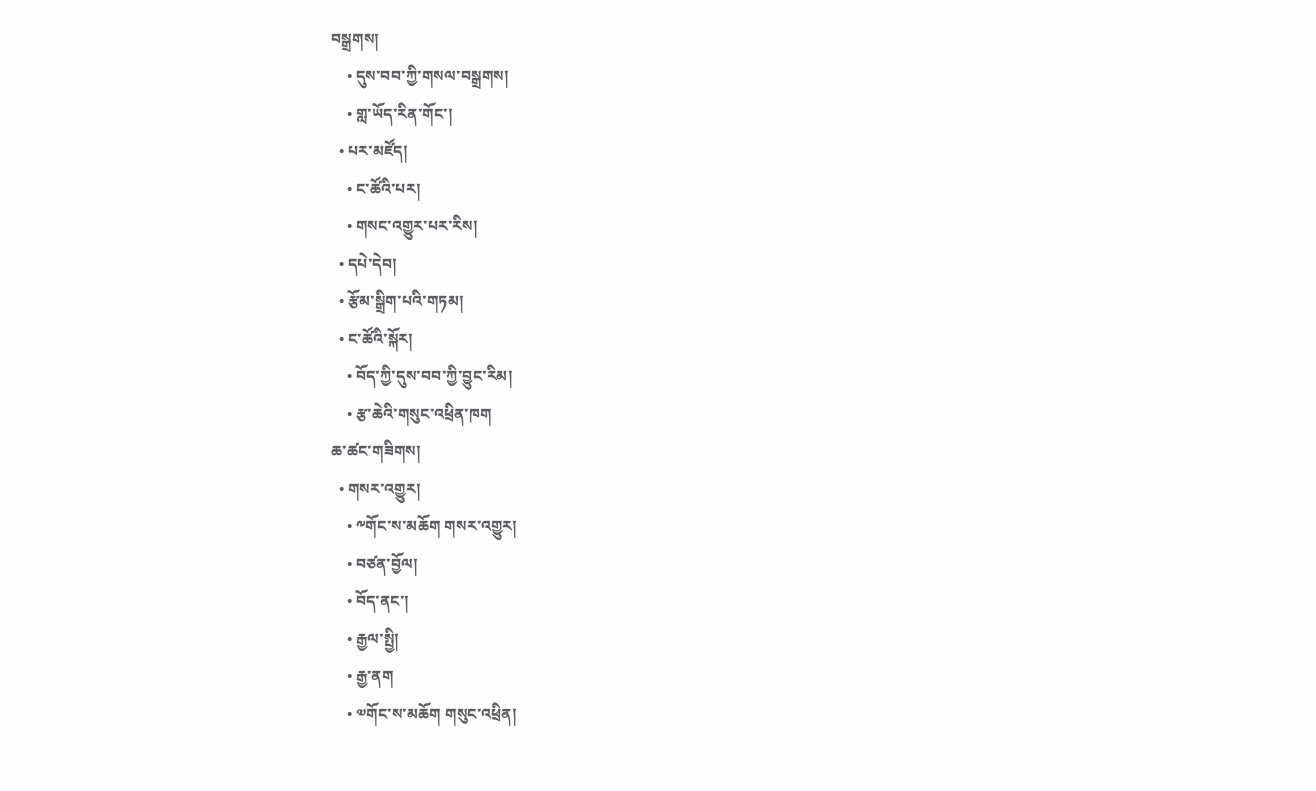བསྒྲགས།
    • དུས་བབ་ཀྱི་གསལ་བསྒྲགས།
    • གླ་ཡོད་རིན་གོང་།
  • པར་མཛོད།
    • ང་ཚོའི་པར།
    • གསང་འགྱུར་པར་རིས།
  • དཔེ་དེབ།
  • རྩོམ་སྒྲིག་པའི་གཏམ།
  • ང་ཚོའི་སྐོར།
    • བོད་ཀྱི་དུས་བབ་ཀྱི་བྱུང་རིམ།
    • རྩ་ཆེའི་གསུང་འཕྲིན་ཁག
ཆ་ཚང་གཟིགས།
  • གསར་འགྱུར།
    • ༸གོང་ས་མཆོག གསར་འགྱུར།
    • བཙན་བྱོལ།
    • བོད་ནང་།
    • རྒྱལ་སྤྱི།
    • རྒྱ་ནག
    • ༧གོང་ས་མཆོག གསུང་འཕྲིན།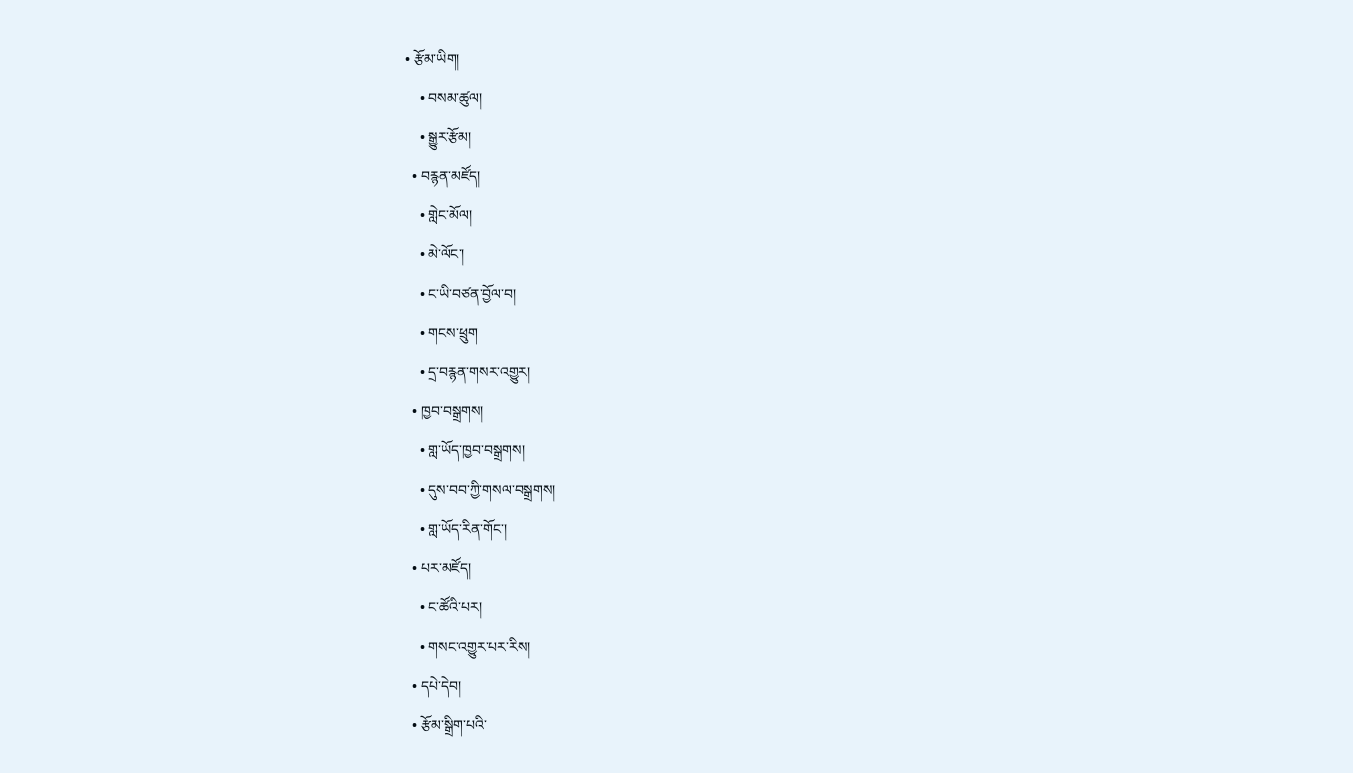• རྩོམ་ཡིག།
    • བསམ་ཚུལ།
    • སྒྱུར་རྩོམ།
  • བརྙན་མཛོད།
    • གླེང་མོལ།
    • མེ་ལོང་།
    • ང་ཡི་བཙན་བྱོལ་བ།
    • གངས་ཕྲུག
    • དྲ་བརྙན་གསར་འགྱུར།
  • ཁྱབ་བསྒྲགས།
    • གླ་ཡོད་ཁྱབ་བསྒྲགས།
    • དུས་བབ་ཀྱི་གསལ་བསྒྲགས།
    • གླ་ཡོད་རིན་གོང་།
  • པར་མཛོད།
    • ང་ཚོའི་པར།
    • གསང་འགྱུར་པར་རིས།
  • དཔེ་དེབ།
  • རྩོམ་སྒྲིག་པའི་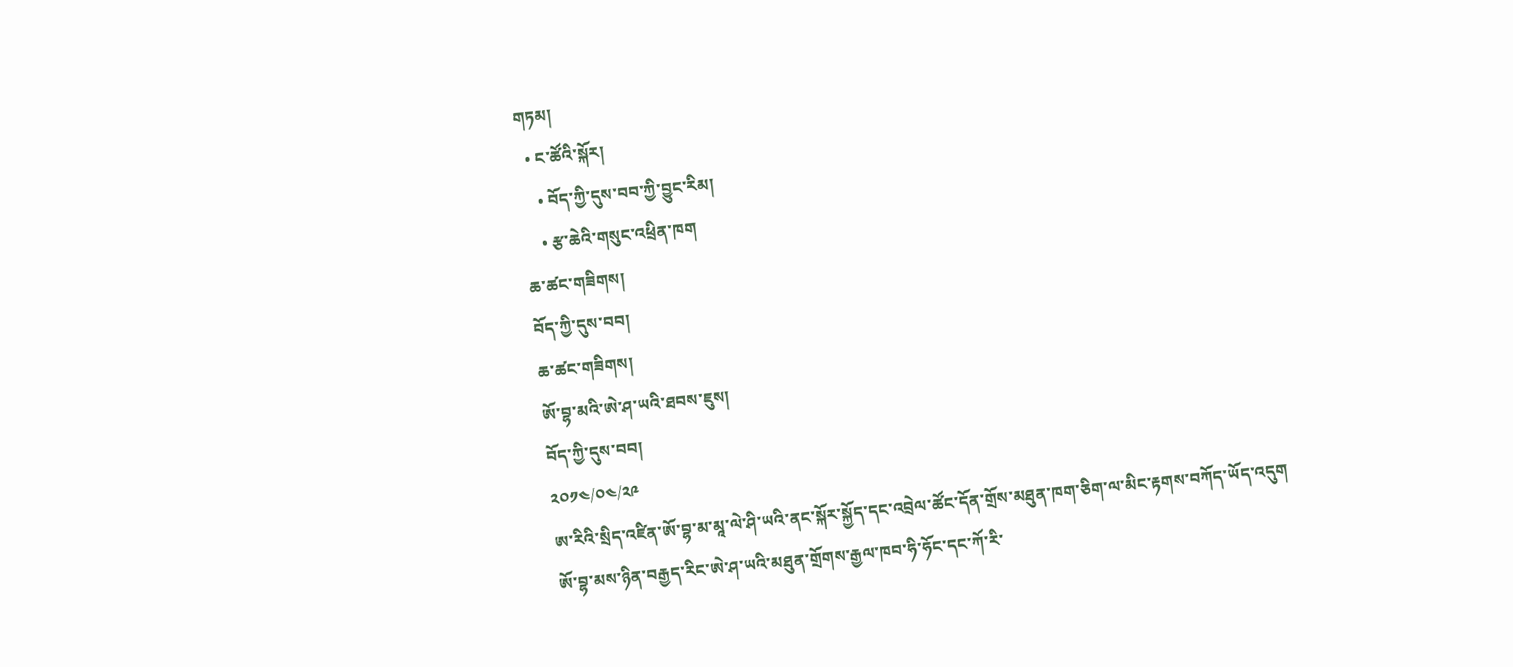གཏམ།
  • ང་ཚོའི་སྐོར།
    • བོད་ཀྱི་དུས་བབ་ཀྱི་བྱུང་རིམ།
    • རྩ་ཆེའི་གསུང་འཕྲིན་ཁག
ཆ་ཚང་གཟིགས།
བོད་ཀྱི་དུས་བབ།
ཆ་ཚང་གཟིགས།
ཨོ་བྷ་མའི་ཨེ་ཤ་ཡའི་ཐབས་ཇུས།
བོད་ཀྱི་དུས་བབ།
༢༠༡༤/༠༤/༢༩
ཨ་རིའི་སྲིད་འཛིན་ཨོ་བྷ་མ་མཱ་ལེ་ཤི་ཡའི་ནང་སྐོར་སྐྱོད་དང་འབྲེལ་ཚོང་དོན་གྲོས་མཐུན་ཁག་ཅིག་ལ་མིང་རྟགས་བཀོད་ཡོད་འདུག
ཨོ་བྷ་མས་ཉིན་བརྒྱད་རིང་ཨེ་ཤ་ཡའི་མཐུན་གྲོགས་རྒྱལ་ཁབ་ཧི་ཧོང་དང་ཀོ་རི་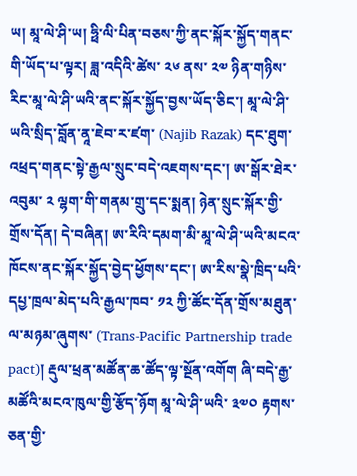ཡ། མཱ་ལེ་ཤི་ཡ། ཧྥི་ལི་པིན་བཅས་ཀྱི་ནང་སྐོར་སྐྱོད་གནང་གི་ཡོད་པ་ལྟར། ཟླ་འདིའི་ཚེས་ ༢༦ ནས་ ༢༧ ཉིན་གཉིས་རིང་མཱ་ལེ་ཤི་ཡའི་ནང་སྐོར་སྐྱོད་བྱས་ཡོད་ཅིང་། མཱ་ལེ་ཤི་ཡའི་སྲིད་བློན་ནཱ་ཇེབ་ར་ཛག་ (Najib Razak) དང་ཐུག་འཕྲད་གནང་སྟེ་རྒྱལ་སྲུང་བདེ་འཇགས་དང་། ཨ་སྒོར་ཐེར་འབུམ་ ༢ ལྷག་གི་གནམ་གྲུ་དང་སྨན། ཉེན་སྲུང་སྐོར་གྱི་གྲོས་དོན། དེ་བཞིན། ཨ་རིའི་དམག་མི་མཱ་ལེ་ཤི་ཡའི་མངའ་ཁོངས་ནང་སྐོར་སྐྱོད་བྱེད་ཕྱོགས་དང་། ཨ་རིས་སྣེ་ཁྲིད་པའི་དཔྱ་ཁྲལ་མེད་པའི་རྒྱལ་ཁབ་ ༡༢ ཀྱི་ཚོང་དོན་གྲོས་མཐུན་ལ་མཉམ་ཞུགས་ (Trans-Pacific Partnership trade pact)། རྡུལ་ཕྲན་མཚོན་ཆ་ཚོད་ལྟ་སྔོན་འགོག ཞི་བདེ་རྒྱ་མཚོའི་མངའ་ཁུལ་གྱི་རྩོད་ཉོག མཱ་ལེ་ཤི་ཡའི་ ༣༧༠ རྟགས་ཅན་གྱི་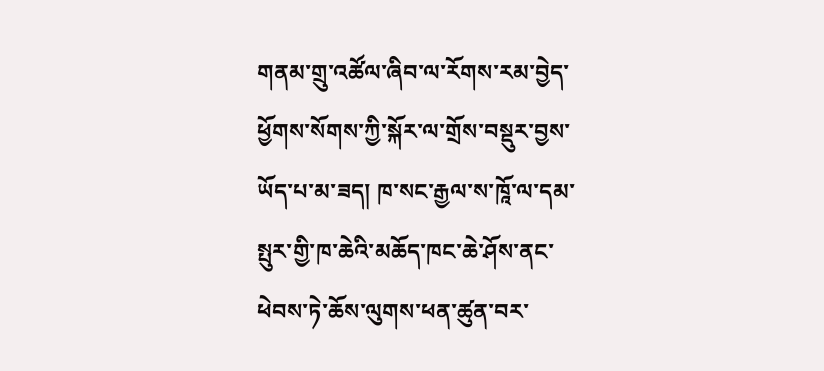གནམ་གྲུ་འཚོལ་ཞིབ་ལ་རོགས་རམ་བྱེད་ཕྱོགས་སོགས་ཀྱི་སྐོར་ལ་གྲོས་བསྡུར་བྱས་ཡོད་པ་མ་ཟད། ཁ་སང་རྒྱལ་ས་ཁཱོ་ལ་དམ་སྤུར་གྱི་ཁ་ཆེའི་མཆོད་ཁང་ཆེ་ཤོས་ནང་ཕེབས་ཏེ་ཆོས་ལུགས་ཕན་ཚུན་བར་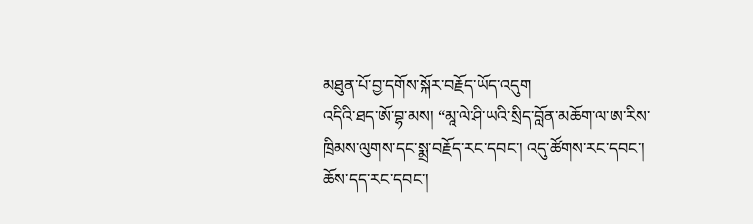མཐུན་པོ་བྱ་དགོས་སྐོར་བརྗོད་ཡོད་འདུག
འདིའི་ཐད་ཨོ་བྷ་མས། “མཱ་ལེ་ཤི་ཡའི་སྲིད་བློན་མཆོག་ལ་ཨ་རིས་ཁྲིམས་ལུགས་དང་སྨྲ་བརྗོད་རང་དབང་། འདུ་ཚོགས་རང་དབང་། ཆོས་དད་རང་དབང་།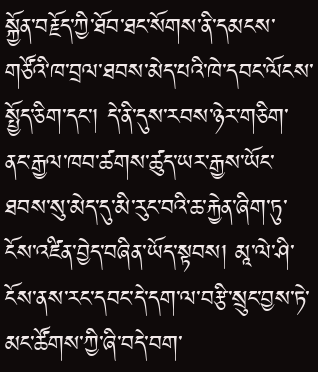སྐྱོན་བརྗོད་ཀྱི་ཐོབ་ཐང་སོགས་ནི་དམངས་གཙོའི་ཁ་བྲལ་ཐབས་མེད་པའི་ཁེ་དབང་ལོངས་སྤྱོད་ཅིག་དང་། དེ་ནི་དུས་རབས་ཉེར་གཅིག་ནང་རྒྱལ་ཁབ་ཚགས་ཚུད་ཡར་རྒྱས་ཡོང་ཐབས་སུ་མེད་དུ་མི་རུང་བའི་ཆ་རྐྱེན་ཞིག་ཏུ་ངོས་འཛིན་བྱེད་བཞིན་ཡོད་སྟབས། མཱ་ལེ་ཤི་ངོས་ནས་རང་དབང་དེ་དག་ལ་བརྩི་སྲུང་བྱས་ཏེ་མང་ཚོགས་ཀྱི་ཞི་བདེ་བག་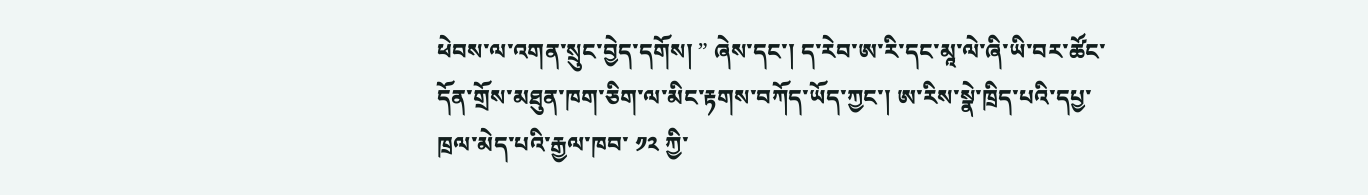ཕེབས་ལ་འགན་སྲུང་བྱེད་དགོས། ” ཞེས་དང་། ད་རེབ་ཨ་རི་དང་མཱ་ལེ་ཞི་ཡི་བར་ཚོང་དོན་གྲོས་མཐུན་ཁག་ཅིག་ལ་མིང་རྟགས་བཀོད་ཡོད་ཀྱང་། ཨ་རིས་སྣེ་ཁྲིད་པའི་དཔྱ་ཁྲལ་མེད་པའི་རྒྱལ་ཁབ་ ༡༢ ཀྱི་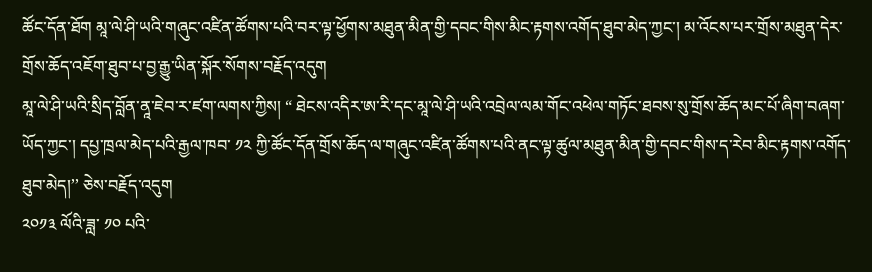ཚོང་དོན་ཐོག མཱ་ལེ་ཤི་ཡའི་གཞུང་འཛིན་ཚོགས་པའི་བར་ལྟ་ཕྱོགས་མཐུན་མིན་གྱི་དབང་གིས་མིང་རྟགས་འགོད་ཐུབ་མེད་ཀྱང་། མ་འོངས་པར་གྲོས་མཐུན་དེར་གྲོས་ཆོད་འཇོག་ཐུབ་པ་བྱ་རྒྱུ་ཡིན་སྐོར་སོགས་བརྗོད་འདུག
མཱ་ལེ་ཤི་ཡའི་སྲིད་བློན་ནཱ་ཇེབ་ར་ཛག་ལགས་ཀྱིས། “ ཐེངས་འདིར་ཨ་རི་དང་མཱ་ལེ་ཤི་ཡའི་འབྲེལ་ལམ་གོང་འཕེལ་གཏོང་ཐབས་སུ་གྲོས་ཆོད་མང་པོ་ཞིག་བཞག་ཡོད་ཀྱང་། དཔྱ་ཁྲལ་མེད་པའི་རྒྱལ་ཁབ་ ༡༢ ཀྱི་ཚོང་དོན་གྲོས་ཆོད་ལ་གཞུང་འཛིན་ཚོགས་པའི་ནང་ལྟ་ཚུལ་མཐུན་མིན་གྱི་དབང་གིས་ད་རེབ་མིང་རྟགས་འགོད་ཐུབ་མེད།’’ ཅེས་བརྗོད་འདུག
༢༠༡༣ ལོའི་ཟླ་ ༡༠ པའི་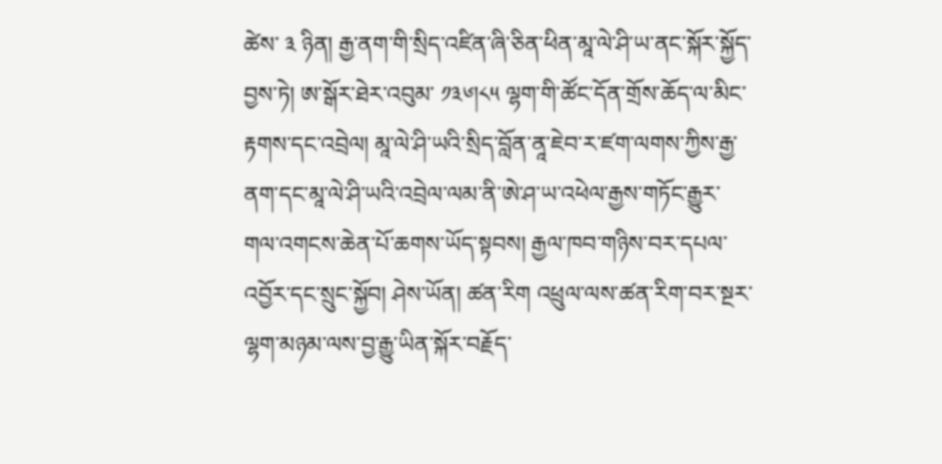ཚེས་ ༣ ཉིན། རྒྱ་ནག་གི་སྲིད་འཛིན་ཞི་ཅིན་ཕིན་མཱ་ལེ་ཤི་ཡ་ནང་སྐོར་སྐྱོད་བྱས་ཏེ། ཨ་སྒོར་ཐེར་འབུམ་ ༡༣༦།༨༥ ལྷག་གི་ཚོང་དོན་གྲོས་ཆོད་ལ་མིང་རྟགས་དང་འབྲེལ། མཱ་ལེ་ཤི་ཡའི་སྲིད་བློན་ནཱ་ཇེབ་ར་ཛག་ལགས་ཀྱིས་རྒྱ་ནག་དང་མཱ་ལེ་ཤི་ཡའི་འབྲེལ་ལམ་ནི་ཨེ་ཤ་ཡ་འཕེལ་རྒྱས་གཏོང་རྒྱུར་གལ་འགངས་ཆེན་པོ་ཆགས་ཡོད་སྟབས། རྒྱལ་ཁབ་གཉིས་བར་དཔལ་འབྱོར་དང་སྲུང་སྐྱོབ། ཤེས་ཡོན། ཚན་རིག འཕྲུལ་ལས་ཚན་རིག་བར་སྔར་ལྷག་མཉམ་ལས་བྱ་རྒྱུ་ཡིན་སྐོར་བརྗོད་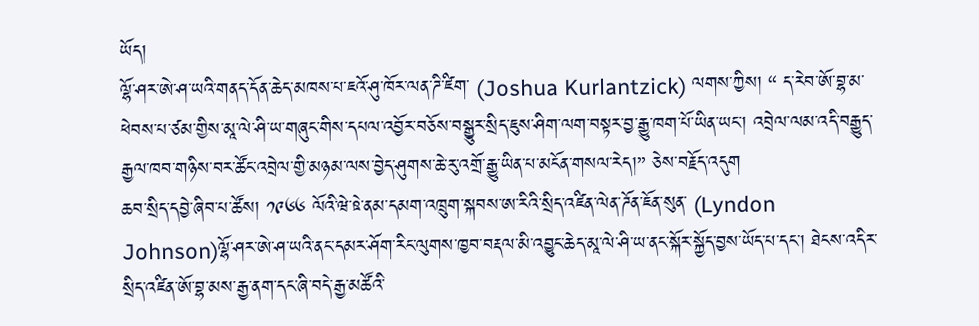ཡོད།
ལྷོ་ཤར་ཨེ་ཤ་ཡའི་གནད་དོན་ཆེད་མཁས་པ་ཇའོ་ཤུ་ཁོར་ལན་ཌི་ཛིག་ (Joshua Kurlantzick) ལགས་ཀྱིས། “ ད་རེབ་ཨོ་བྷ་མ་ཕེབས་པ་ཙམ་གྱིས་མཱ་ལེ་ཤི་ཡ་གཞུང་གིས་དཔལ་འབྱོར་བཅོས་བསྒྱུར་སྲིད་ཇུས་ཤིག་ལག་བསྟར་བྱ་རྒྱུ་ཁག་པོ་ཡིན་ཡང་། འབྲེལ་ལམ་འདི་བརྒྱུད་རྒྱལ་ཁབ་གཉིས་བར་ཚོང་འབྲེལ་གྱི་མཉམ་ལས་བྱེད་ཤུགས་ཆེ་རུ་འགྲོ་རྒྱུ་ཡིན་པ་མངོན་གསལ་རེད།” ཅེས་བརྗོད་འདུག
ཆབ་སྲིད་དབྱེ་ཞིབ་པ་ཚོས། ༡༩༦༦ ལོའི་ཝེ་ཋེ་ནམ་དམག་འཁྲུག་སྐབས་ཨ་རིའི་སྲིད་འཛིན་ལེན་ཌོན་ཇོན་སུན་ (Lyndon Johnson)ལྷོ་ཤར་ཨེ་ཤ་ཡའི་ནང་དམར་ཤོག་རིང་ལུགས་ཁྱབ་བརྡལ་མི་འབྱུང་ཆེད་མཱ་ལེ་ཤི་ཡ་ནང་སྐོར་སྐྱོད་བྱས་ཡོད་པ་དང་། ཐེངས་འདིར་སྲིད་འཛིན་ཨོ་བྷ་མས་རྒྱ་ནག་དང་ཞི་བདེ་རྒྱ་མཚོའི་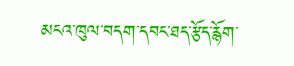མངའ་ཁུལ་བདག་དབང་ཐད་རྩོད་རྙོག་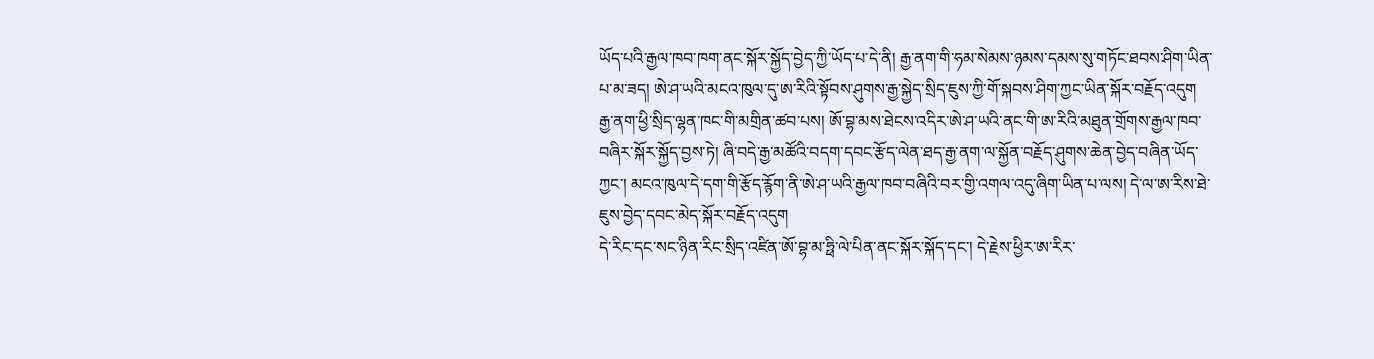ཡོད་པའི་རྒྱལ་ཁབ་ཁག་ནང་སྐོར་སྐྱོད་བྱེད་ཀྱི་ཡོད་པ་དེ་ནི། རྒྱ་ནག་གི་ཧམ་སེམས་ཉམས་དམས་སུ་གཏོང་ཐབས་ཤིག་ཡིན་པ་མ་ཟད། ཨེ་ཤ་ཡའི་མངའ་ཁུལ་དུ་ཨ་རིའི་སྟོབས་ཤུགས་རྒྱ་སྐྱེད་སྲིད་ཇུས་ཀྱི་གོ་སྐབས་ཤིག་ཀྱང་ཡིན་སྐོར་བརྗོད་འདུག
རྒྱ་ནག་ཕྱི་སྲིད་ལྷན་ཁང་གི་མགྲིན་ཚབ་པས། ཨོ་བྷ་མས་ཐེངས་འདིར་ཨེ་ཤ་ཡའི་ནང་གི་ཨ་རིའི་མཐུན་གྲོགས་རྒྱལ་ཁབ་བཞིར་སྐོར་སྐྱོད་བྱས་ཏེ། ཞི་བདེ་རྒྱ་མཚོའི་བདག་དབང་རྩོད་ལེན་ཐད་རྒྱ་ནག་ལ་སྐྱོན་བརྗོད་ཤུགས་ཆེན་བྱེད་བཞིན་ཡོད་ཀྱང་། མངའ་ཁུལ་དེ་དག་གི་རྩོད་རྙོག་ནི་ཨེ་ཤ་ཡའི་རྒྱལ་ཁབ་བཞིའི་བར་གྱི་འགལ་འདུ་ཞིག་ཡིན་པ་ལས། དེ་ལ་ཨ་རིས་ཐེ་ཇུས་བྱེད་དབང་མེད་སྐོར་བརྗོད་འདུག
དེ་རིང་དང་སང་ཉིན་རིང་སྲིད་འཛིན་ཨོ་བྷ་མ་ཧྥི་ལེ་པིན་ནང་སྐོར་སྐོད་དང་། དེ་རྗེས་ཕྱིར་ཨ་རིར་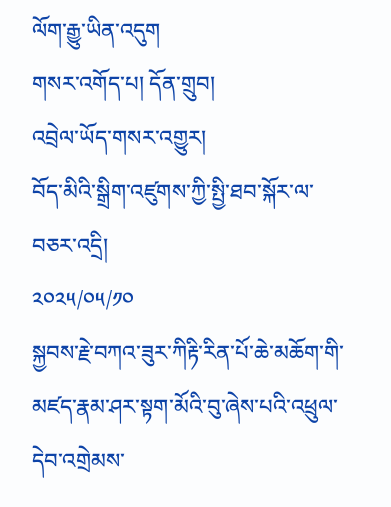ལོག་རྒྱུ་ཡིན་འདུག
གསར་འགོད་པ། དོན་གྲུབ།
འབྲེལ་ཡོད་གསར་འགྱུར།
བོད་མིའི་སྒྲིག་འཛུགས་ཀྱི་སྤྱི་ཐབ་སྐོར་ལ་བཅར་འདྲི།
༢༠༢༥/༠༥/༡༠
སྐྱབས་རྗེ་བཀའ་ཟུར་ཀིརྟི་རིན་པོ་ཆེ་མཆོག་གི་མཛད་རྣམ་ཤར་སྟག་མོའི་བུ་ཞེས་པའི་འཕྲུལ་དེབ་འགྲེམས་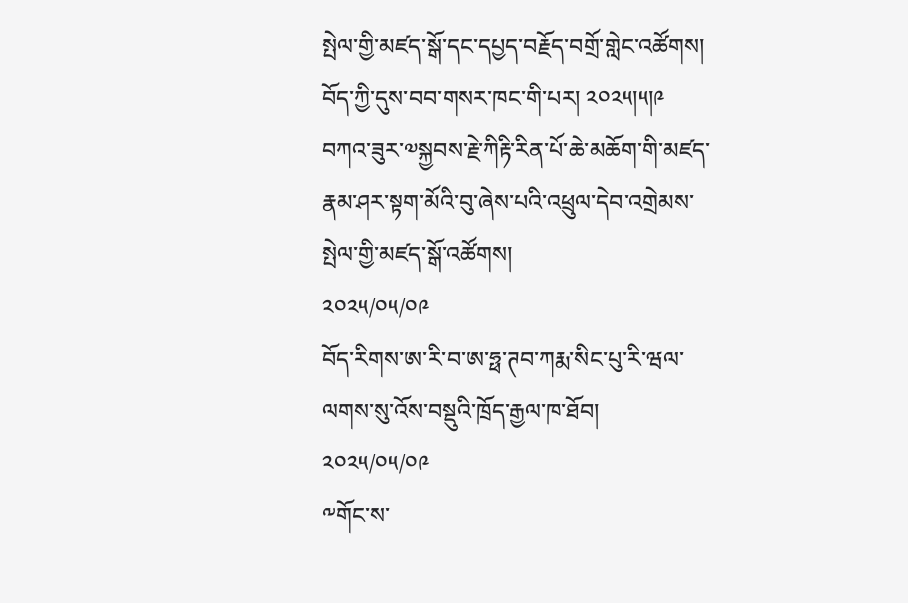སྤེལ་གྱི་མཛད་སྒོ་དང་དཔྱད་བརྗོད་བགྲོ་གླེང་འཚོགས། བོད་ཀྱི་དུས་བབ་གསར་ཁང་གི་པར། ༢༠༢༥།༥།༩
བཀའ་ཟུར་༧སྐྱབས་རྗེ་ཀིརྟི་རིན་པོ་ཆེ་མཆོག་གི་མཛད་རྣམ་ཤར་སྟག་མོའི་བུ་ཞེས་པའི་འཕྲུལ་དེབ་འགྲེམས་སྤེལ་གྱི་མཛད་སྒོ་འཚོགས།
༢༠༢༥/༠༥/༠༩
བོད་རིགས་ཨ་རི་བ་ཨ་ཧྥ་ཊབ་ཀརྨ་སིང་པུ་རི་ཝལ་ལགས་སུ་འོས་བསྡུའི་ཁྲོད་རྒྱལ་ཁ་ཐོབ།
༢༠༢༥/༠༥/༠༩
༸གོང་ས་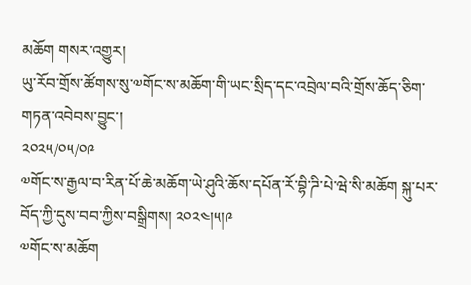མཆོག གསར་འགྱུར།
ཡུ་རོབ་གྲོས་ཚོགས་སུ་༧གོང་ས་མཆོག་གི་ཡང་སྲིད་དང་འབྲེལ་བའི་གྲོས་ཆོད་ཅིག་གཏན་འབེབས་བྱུང་།
༢༠༢༥/༠༥/༠༩
༧གོང་ས་རྒྱལ་བ་རིན་པོ་ཆེ་མཆོག་ཡེ་ཤུའི་ཆོས་དཔོན་རོ་བྷི་ཌི་པེ་ཝེ་སི་མཆོག སྐུ་པར་བོད་ཀྱི་དུས་བབ་ཀྱིས་བསྒྲིགས། ༢༠༢༤།༥།༩
༧གོང་ས་མཆོག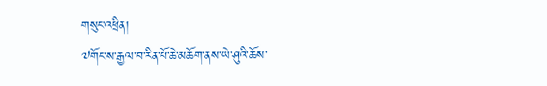གསུང་འཕྲིན།
༧གོང་ས་རྒྱལ་བ་རིན་པོ་ཆེ་མཆོག་ནས་ཡེ་ཤུའི་ཆོས་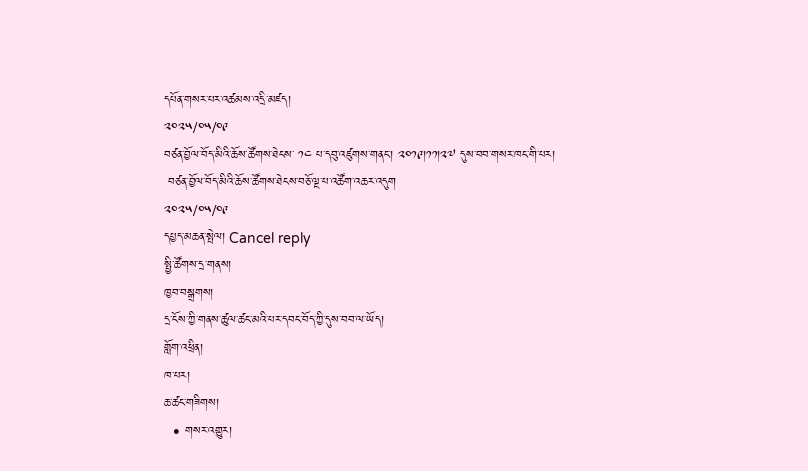དཔོན་གསར་པར་འཚམས་འདྲི་མཛད།
༢༠༢༥/༠༥/༠༩
བཙན་བྱོལ་བོད་མིའི་ཆོས་ཚོགས་ཐེངས་ ༡༤ པ་དབུ་འཛུགས་གནང་། ༢༠༡༩།༡༡།༢༧ དུས་བབ་གསར་ཁང་གི་པར།
 བཙན་བྱོལ་བོད་མིའི་ཆོས་ཚོགས་ཐེངས་བཅོ་ལྔ་པ་འཚོག་འཆར་འདུག
༢༠༢༥/༠༥/༠༩
དཔྱད་མཆན་སྤེལ། Cancel reply
སྤྱི་ཚོགས་དྲ་གནས།
ཁྱབ་བསྒྲགས།
དྲ་ངོས་ཀྱི་གནས་ཚུལ་ཚང་མའི་པར་དབང་བོད་ཀྱི་དུས་བབ་ལ་ཡོད།
གློག་འཕྲིན།
ཁ་པར།
ཆ་ཚང་གཟིགས།
  • གསར་འགྱུར།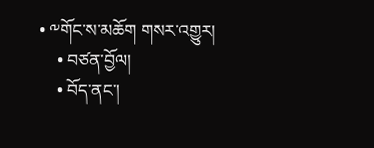• ༸གོང་ས་མཆོག གསར་འགྱུར།
    • བཙན་བྱོལ།
    • བོད་ནང་།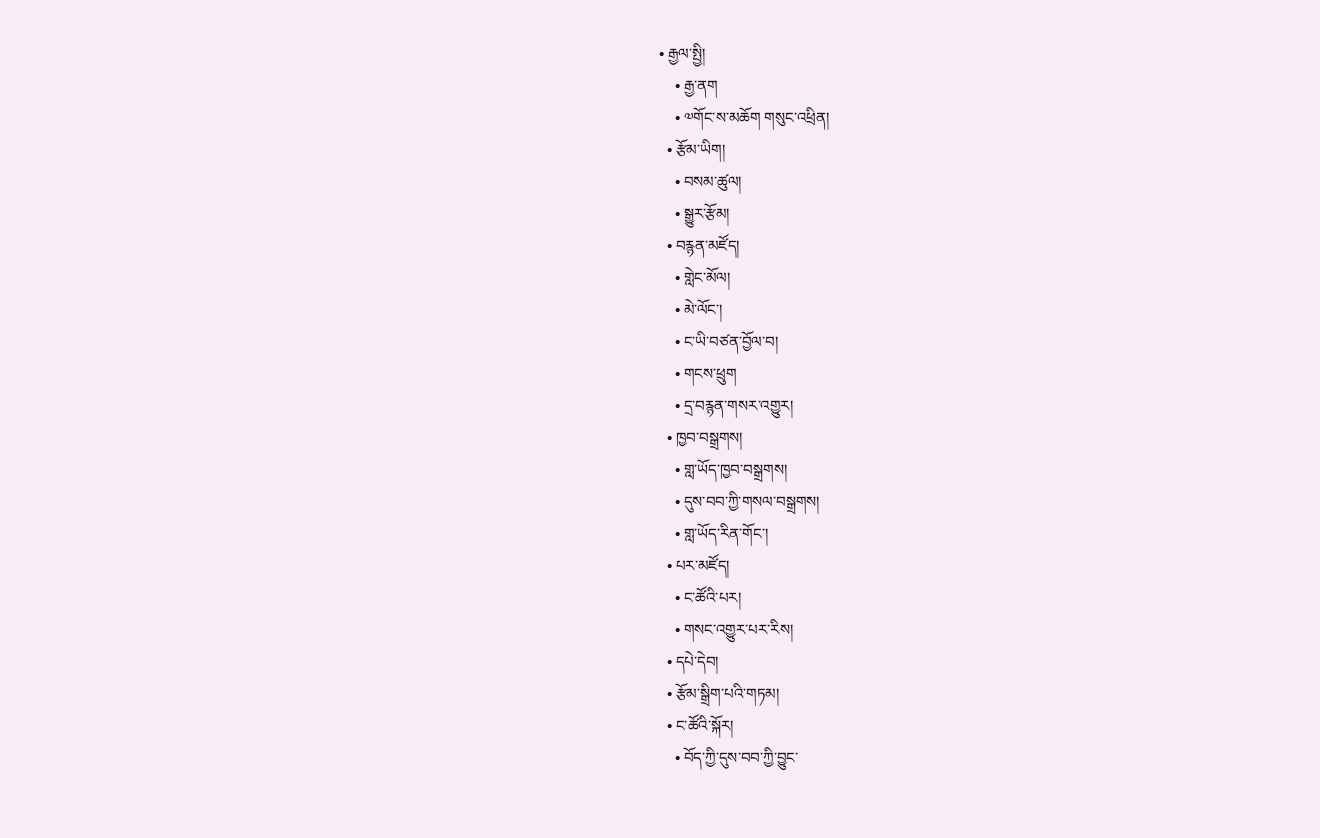• རྒྱལ་སྤྱི།
    • རྒྱ་ནག
    • ༧གོང་ས་མཆོག གསུང་འཕྲིན།
  • རྩོམ་ཡིག།
    • བསམ་ཚུལ།
    • སྒྱུར་རྩོམ།
  • བརྙན་མཛོད།
    • གླེང་མོལ།
    • མེ་ལོང་།
    • ང་ཡི་བཙན་བྱོལ་བ།
    • གངས་ཕྲུག
    • དྲ་བརྙན་གསར་འགྱུར།
  • ཁྱབ་བསྒྲགས།
    • གླ་ཡོད་ཁྱབ་བསྒྲགས།
    • དུས་བབ་ཀྱི་གསལ་བསྒྲགས།
    • གླ་ཡོད་རིན་གོང་།
  • པར་མཛོད།
    • ང་ཚོའི་པར།
    • གསང་འགྱུར་པར་རིས།
  • དཔེ་དེབ།
  • རྩོམ་སྒྲིག་པའི་གཏམ།
  • ང་ཚོའི་སྐོར།
    • བོད་ཀྱི་དུས་བབ་ཀྱི་བྱུང་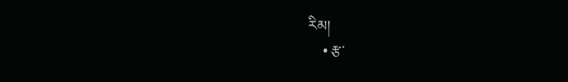རིམ།
    • རྩ་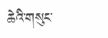ཆེའི་གསུང་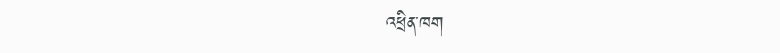འཕྲིན་ཁག